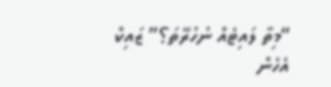“މިތާ ލައިޓެއް ނުހުރޭތަ؟” ޒައިކް އެހެން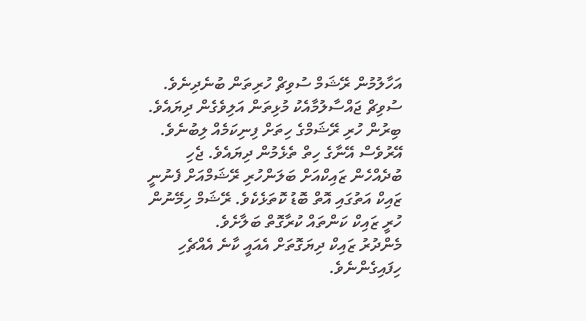އަހާލުމުން ރޭޝަމް ސުވިޗް ހުރިތަން ބުނެދިނެވެ. ސުވިޗް ޖައްސާލުމާއެކު މުޅިތަން އަލިވެގެން ދިޔައެވެ. ބިރުން ހުރި ރޭޝަމްގެ ހިތަށް ފިނިކަމެއް ލިބުނެވެ. އޭރުވެސް އޭނާގެ ހިތް ތެޅެމުން ދިޔައެވެ. ޖެހި ބުދެއްހެން ޒައިކްއަށް ބަލަންހުރި ރޭޝަމްއަށް ފެނުނީ ޒައިކް އަތުގައި އޮތް ބޮޑު ކޮތަޅެކެވެ. ރޭޝަމް ހިމޭނުން ހުރީ ޒައިކް ކަންތައް ކުރާގޮތް ބަލާށެވެ.
މެންދުރު ޒައިކް ދިޔަގޮތަށް އެއައީ ކާނެ އެއްޗެހި ހިފައިގެންނެވެ.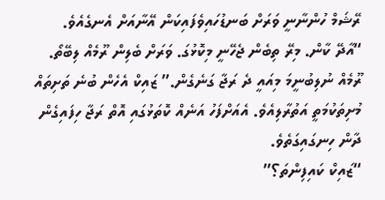ރޭޝަމް ހުންނާނީ ވަރަށް ބަނޑުހައިވެފައިކަން އޭނާއަށް އެނގެއެވެ.
“އާދޭ ކާން. މިރޭ ތިބެން ޖެހޭނީ މިކޮޅުގަ. ވަރަށް ބެލިން ރޫމެއް ލިބޭތޯ. ރޫމެއް ނުލިބުނީމަ މިއައީ ދެ ރަޖާ ގަނެގެން.” ޒައިކް އެހެން ބުނެ ތަށިތައް މުށިތަކުމަތީ އަތުރާލިއެވެ. އެއަށްފަހު އަނެއް ކޮތަޅުގައި އޮތް ރަޖާ ހިފައިގެން ދާން ހިނގައިގަތެވެ.
“ޒައިކް ކައިފިންތަ؟”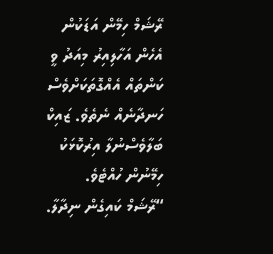ރޭޝަމް ހިމޭން އަޑަކުން އެހެން އަހާލިއިރު މިއަދު ވީ ކަންތައް އެއްގޮތަކަށްވެސް ހަނދާނެއް ނެތެވެ. ޒައިކް ބަލާވެސްނުލާ އިރުކޮޅަކު ހިމޭނުން ހުއްޓެވެ.
“ރޭޝަމް ކައިގެން ނިދާލާ.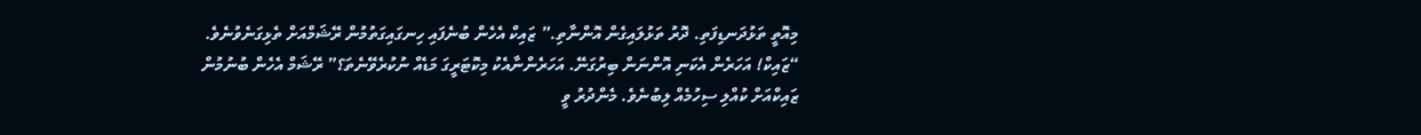މިއޮތީ ތަޅުދަނޑިފަތި. ދޮރު ތަޅުލައިގެން އޮންނާތި.” ޒައިކް އެހެން ބުނެފައި ހިނގައިގަތުމުން ރޭޝަމްއަށް ތެޅިގަނެވުނެވެ.
“ޒައިކް! އަހަރެން އެކަނި އޮންނަން ބިރުގަނޭ. އަހަރެންނާއެކު މިކޮޓަރީގަ މަޑެއް ނުކުރެވޭނެތަ؟” ރޭޝަމް އެހެން ބުނުމުން ޒައިކްއަށް ކުއްލި ސިހުމެއް ލިބުނެވެ. މެންދުރު ވީ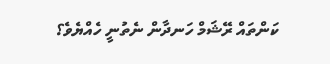ކަންތައް ރޭޝަމް ހަނދާން ނެތުނީ ހެއްޔެވެ؟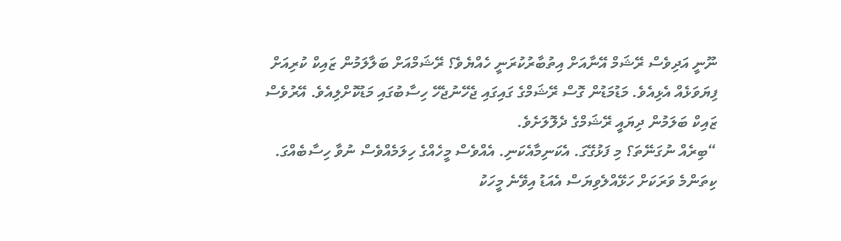ނޫނީ އަދިވެސް ރޭޝަމް އޭނާއަށް އިތުބާރުކުރަނީ ހެއްޔެވެ؟ ރޭޝަމްއަށް ބަލާލަމުން ޒައިކް ކުރިއަށް ފިޔަވަޅެއް އެޅިއެވެ. މަޑުމަޑުން ގޮސް ރޭޝަމްގެ ގައިގައި ޖެހޭނުޖެހޭ ހިސާބުގައި މަޑުކޮށްލިއެވެ. އޭރުވެސް ޒައިކް ބަލަމުން ދިޔައީ ރޭޝަމްގެ ދެލޮލަށެވެ.
“ބިރެއް ނުގަނޭތަ؟ މި ފަޅުގޭގަ. އެކަނިމާއެކަނި. އެއްވެސް މީހެއްގެ ހިލަމެއްވެސް ނުވާ ހިސާބެއްގަ. ކިތަންމެ ވަރަކަށް ހަޅޭއްލެވިޔަސް އެއަޑު އިވޭނެ މީހަކު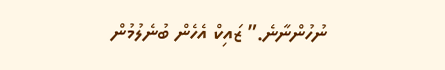ނުހުންނާނެ.” ޒައިކް އެހެން ބުނެލުމުން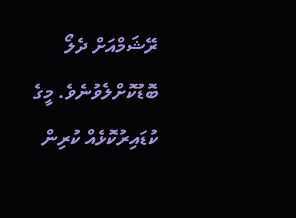ރޭޝަމްއަށް ދެލޯ ބޮޑުކޮށްލެވުނެވެ. މީގެ ކުޑައިރުކޮޅެއް ކުރިން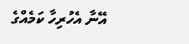އޭނާ އެހުރިހާ ކަމެއްގެ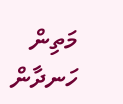މަތިން ހަނދާން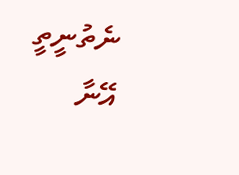ނެތުނީތީ އޭނާ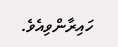ހައިރާންވިއެވެ.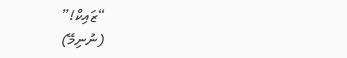“ޒައިކް!”
(ނުނިމޭ)